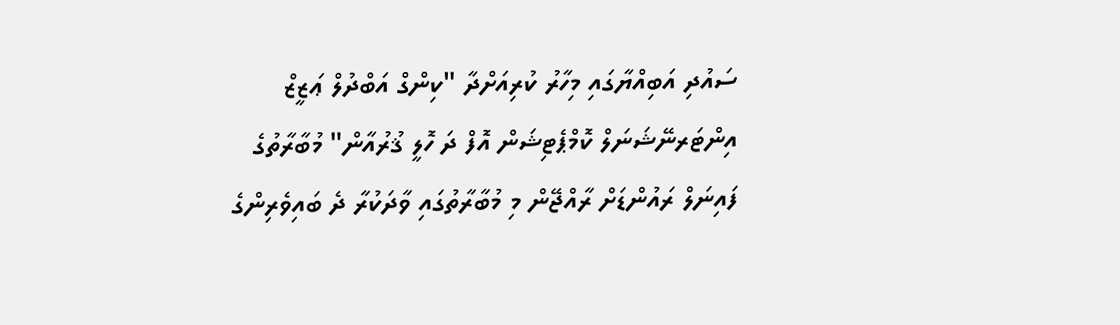ސައުދި އަބިއްޔާގައި މިހާރު ކުރިއަށްދާ "ކިންގް އަބްދުލް ޢަޒީޒް އިންޓަރނޭޝަނަލް ކޮމްޕެޓިޝަން އޮފް ދަ ހޮލީ ޤުރުއާން" މުބާރާތުގެ ފައިނަލް ރައުންޑަށް ރާއްޖޭން މި މުބާރާތުގައި ވާދަކުރާ ދެ ބައިވެރިންގެ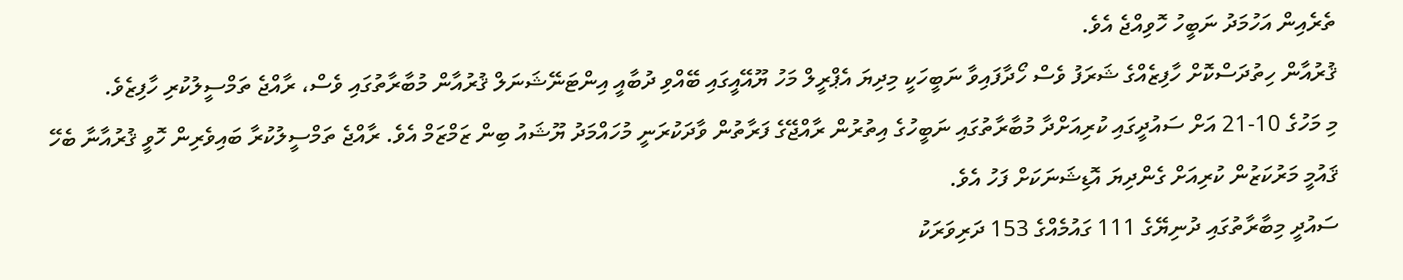ތެރެއިން އަހުމަދު ނަބީހު ހޮވިއްޖެ އެވެ.
ޤުރުއާން ހިތުދަސްކޮށް ހާފިޒެއްގެ ޝަރަފު ވެސް ހޯދާފައިވާ ނަބީހަކީ މިދިޔަ އެޕްރީލް މަހު ޔޫއޭއީގައި ބޭއްވި ދުބާއީ އިންޓަނޭޝަނަލް ޤުރުއާން މުބާރާތުގައި ވެސް، ރާއްޖެ ތަމްސީލުކުރި ހާފިޒެވެ.
މި މަހުގެ 10-21 އަށް ސައުދީގައި ކުރިއަށްދާ މުބާރާތުގައި ނަބީހުގެ އިތުރުން ރާއްޖޭގެ ފަރާތުން ވާދަކުރަނީ މުހައްމަދު ޔޫޝައު ބިން ޒަމްޒަމް އެވެ. ރާއްޖެ ތަމްސީލުކުރާ ބައިވެރިން ހޮވީ ޤުރުއާނާ ބެހޭ ޤައުމީ މަރުކަޒުން ކުރިއަށް ގެންދިޔަ އޮޑިޝަނަކަށް ފަހު އެވެ.
ސައުދީ މިބާރާތުގައި ދުނިޔޭގެ 111 ގައުމެއްގެ 153 ދަރިވަރަކު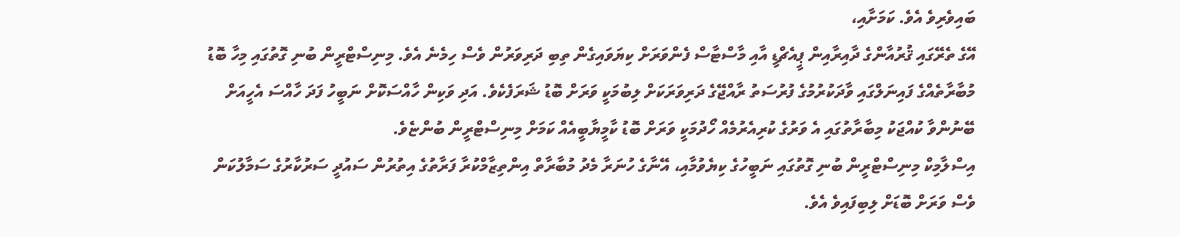ބައިވެރިވެ އެވެ. ކަމަށާއި،
އޭގެ ތެރޭގައި ޤުރުއާންގެ ދާއިރާއިން ޕީއެޗްޑީ އާއި މާސްޓާސް ފެންވަރަށް ކިޔަވައިގެން ތިބި ދަރިވަރުން ވެސް ހިމެނެ އެވެ. މިނިސްޓްރީން ބުނި ގޮތުގައި މިހާ ބޮޑު މުބާރާތެއްގެ ފައިނަލްގައި ވާދަކުރުމުގެ ފުރުސަތު ރާއްޖޭގެ ދަރިވަރަކަށް ލިބުމަކީ ވަރަށް ބޮޑު ޝަރަފެކެވެ. އަދި ވަކިން ހާއްސަކޮށް ނަބީހު ފަދަ ހާއްސަ އެހީއަށް ބޭނުންވާ ކުއްޖަކު މިބާރާތުގައި އެ ވަރުގެ ކުރިއެރުމެއް ހޯދުމަކީ ވަރަށް ބޮޑު ކާމީޔާބީއެއް ކަމަށް މިނިސްޓްރީން ބުންޏެވެ.
އިސްލާމިކް މިނިސްޓްރީން ބުނި ގޮތުގައި ނަބީހުގެ ކިޔެވުމާއި، އޭނާގެ ހުނަރާ މެދު މުބާރާތް އިންތިޒާމްކުރާ ފަރާތުގެ އިތުރުން ސައުދީ ސަރުކާރުގެ ސަމާލުކަން ވެސް ވަރަށް ބޮޑަށް ލިބިފައިވެ އެވެ.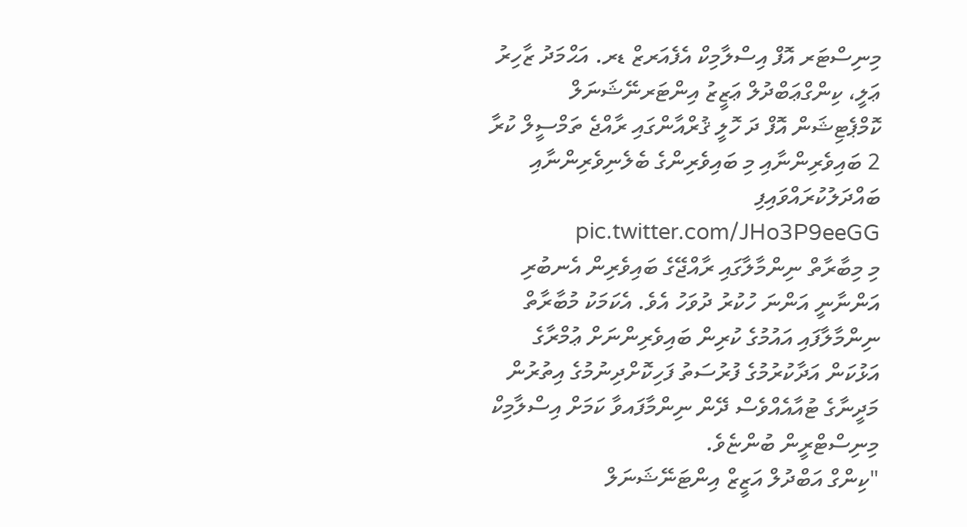މިނިސްޓަރ އޮފް އިސްލާމިކް އެފެއަރޒް ޑރ. އަޙްމަދު ޒާހިރު ޢަލީ، ކިންގްޢަބްދުލް ޢަޒީޒު އިންޓަރނޭޝަނަލް ކޮމްޕެޓިޝަން އޮފް ދަ ހޮލީ ޤުރްއާންގައި ރާއްޖެ ތަމްސީލް ކުރާ 2 ބައިވެރިންނާއި މި ބައިވެރިންގެ ބެލެނިވެރިންނާއި ބައްދަލުކުރައްވައިފި pic.twitter.com/JHo3P9eeGG
މި މިބާރާތް ނިންމާލާގައި ރާއްޖޭގެ ބައިވެރިން އެނބުރި އަންނާނީ އަންނަ ހުކުރު ދުވަހު އެވެ. އެކަމަކު މުބާރާތް ނިންމާލާފައި އައުމުގެ ކުރިން ބައިވެރިންނަށް ޢުމްރާގެ އަޅުކަން އަދާކުރުމުގެ ފުރުސަތު ފަހިކޮށްދިނުމުގެ އިތުރުން މަދީނާގެ ޓުއާއެއްވެސް ދޭން ނިންމާފައވާ ކަމަށް އިސްލާމިކް މިނިސްޓްރީން ބުންޏެވެ.
"ކިންގް އަބްދުލް އަޒީޒް އިންޓަނޭޝަނަލް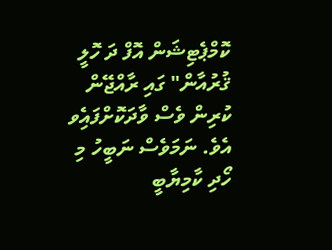ކޮމްޕެޓިޝަން އޮފް ދަ ހޮލީ ޤުރުއާން" ގައި ރާއްޖޭން ކުރިން ވެސް ވާދަކޮށްފައިެވ އެވެ. ނަމަވެސް ނަބީހު މި ހޯދި ކާމިޔާބީ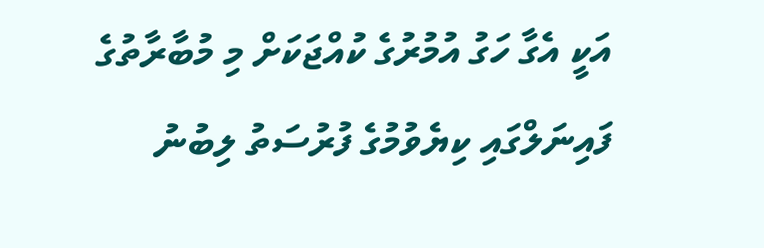އަކީ އެގާ ހަގު އުމުރުގެ ކުއްޖަކަށް މި މުބާރާތުގެ ފައިނަލްގައި ކިޔެވުމުގެ ފުރުސަތު ލިބުނު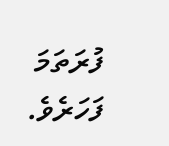ފުރަތަމަ ފަހަރެވެ.